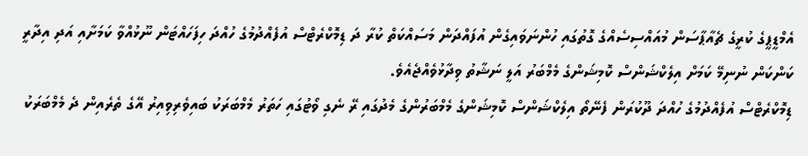އެމްޑީޕީގެ ކުރީގެ ޗެއާޕާސަން މުއައްސިސެއްގެ ގޮތުގައި ހުންނަވައިގެން އުފައްދަން މަސައްކަތް ކުރާ ދަ ޑިމޮކްރެޓްސް އުފެއްދުމުގެ ހުއްދަ ހިފަހައްޓަން ނޫޅުއްވާ ކަމަށާއި އަދި އިދާރީ ކަންކަން ނުނިމޭ ކަމަށް އިލެކްޝަންސް ކޮމިޝަންގެ މެމްބަރު އަލީ ނަޝާތު ވިދާޅުވެއްޖެއެވެ.
ޑިމޮކްރެޓްސް އުފެއްދުމުގެ ހުއްދަ ދޫކުރަން ފެނޭތޯ އިލެކްޝަންސް ކޮމިޝަންގެ މެމްބަރުންގެ މެދުގައި ރޭ ނެގި ވޯޓުގައި ހަތަރު މެމްބަރަކު ބައިވެރިވިއިރު އޭގެ ތެރެއިން ދެ މެމްބަރަކު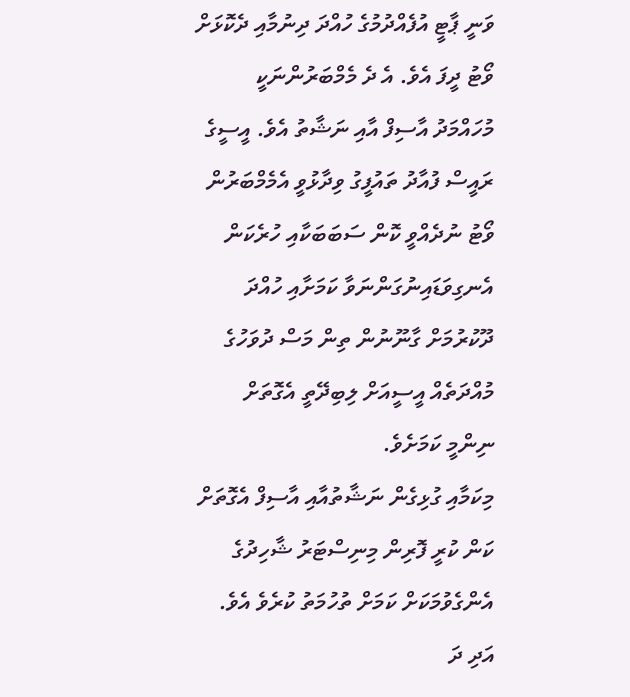ވަނީ ޕާޓީ އުފެއްދުމުގެ ހުއްދަ ދިނުމާއި ދެކޮޅަށް ވޯޓު ދީފަ އެވެ. އެ ދެ މެމްބަރުންނަކީ މުހައްމަދު އާސިފް އާއި ނަޝާތު އެވެ. އީސީގެ ރައީސް ފުއާދު ތައުފީގު ވިދާޅުވީ އެމެމްބަރުން ވޯޓު ނުދެއްވީ ކޮން ސަބަބަކާއި ހުރެކަން އެނގިވަޑައިނުގަންނަވާ ކަމަށާއި ހުއްދަ ދޫކުރުމަށް ގާނޫނުން ތިން މަސް ދުވަހުގެ މުއްދަތެއް އީސީއަށް ލިބިދޭތީ އެގޮތަށް ނިންމީ ކަމަށެވެ.
މިކަމާއި ގުޅިގެން ނަޝާތުއާއި އާސިފް އެގޮތަށް ކަން ކުރީ ފޮރިން މިނިސްޓަރު ޝާހިދުގެ އެންގެވުމަކަށް ކަމަށް ތުހުމަތު ކުރެވެ އެވެ. އަދި ދަ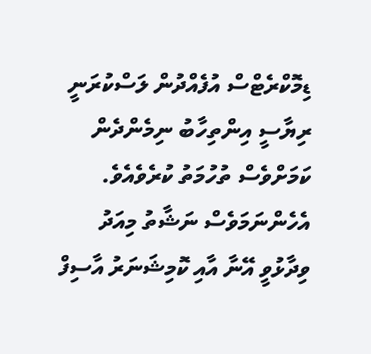ޑިމޮކްރެޓްސް އުފެއްދުން ލަސްކުރަނީ ރިޔާސީ އިންތިހާބު ނިމެންދެން ކަމަށްވެސް ތުހުމަތު ކުރެވެއެވެ.
އެހެންނަމަވެސް ނަޝާތު މިއަދު ވިދާޅުވީ އޭނާ އާއި ކޮމިޝަނަރު އާސިފް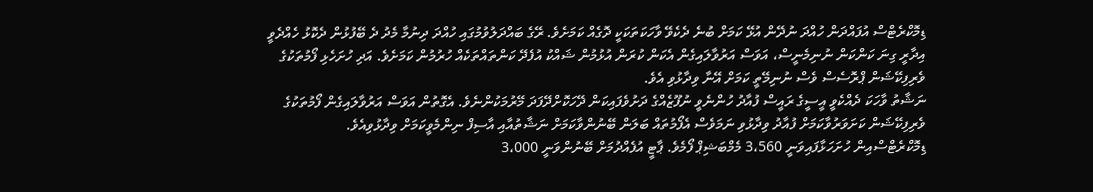ޑިމޮކްރެޓްސް އުފައްދަން ހުއްދަ ނުދޭން އުޅޭ ކަމަށް ބުނެ ދެކެވޭ ވާހަކަތަކަކީ ދޮގެއް ކަމަށެވެ. ރޭގެ ބައްދަލުވުމުގައި ހުއްދަ ދިނުމާ މެދު ދެ ބޭފުޅުން ދެކޮޅު ހެއްދެވީ އިދާރީ ގިނަ ކަންކަން ނުނިމެނީސް، އަވަސް އަރުވާލައިގެން އެކަން ކުރަން އުޅުމުން ޝައްކު އުފެދޭ ކަންތައްތަކެއް ހުރުމުން ކަމަށެވެ. އަދި ހުށަހެޅި ފޯމުތަކުގެ ވެރިފިކޭޝަން ޕްރޮސެސް ވެސް ނުނިމޭތީ ކަމަށް އޭނާ ވިދާޅުވި އެވެ.
ނަޝާތު ވާހަކަ ދެއްކެވީ އީސީގެ ރައީސް ފުއާދު ހުންނެވީ ނުފޫޒެއްގެ ދަށުވެފައިކަން ދޭހަކޮށްދޭފަދަ މޭރުމަކުންނެވެ. އެގޮތުން އަވަސް އަރުވާލައިގެން ފޯމުތަކުގެ ވެރިފިކޭޝަން ކަށަވަރުވާކަމަށް ފުއާދު ވިދާޅުވި ނަމަވެސް އެފޯމުތައް ބަލަން ބޭނުންވާކަމަށް ނަޝާތުއާއި އާސިފް ނިންމެވީކަމަށް ވިދާޅުވިއެވެ.
ޑިމޮކްރެޓްސްއިން ހުށަހަޅާފައިވަނީ 3،560 މެމްބަޝިޕް ފޯމެވެ. ޕާޓީ އުފެއްދުމަށް ބޭނުންވަނީ 3،000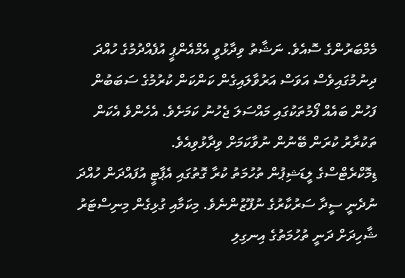މެމްބަރުންގެ ސޮއެވެ. ނަޝާތު ވިދާޅުވީ އެމްއެންޕީ އުފެއްދުމުގެ ހުއްދަ ދިނުމުގައިވެސް އަވަސް އަރުވާލައިގެން ކަންކަން ކުރުމުގެ ސަބަބުން ފަހުން ބައެއް ފޯމުތަކުގައި މައްސަލަ ޖެހުނު ކަމަށެވެ. އެހެންވެ އެކަން ތަކުރާރު ކުރަން ބޭނުން ނުވާކަމަށް ވިދާޅުވިއެވެ.
ޑިމޮކްރެޓްސްގެ ލީޑަޝިޕުން ތުހުމަތު ކުރާ ގޮތުގައި އެޕާޓީ އުފައްދަން ހުއްދަ ނުދެނީ ސީދާ ސަރުކާރުގެ ނުފޫޒުންނެވެ. މިކަމާއި ގުޅިގެން މިނިސްޓަރު ޝާހިދަށް ދަނީ ތުހުމަތުގެ އިނގިލި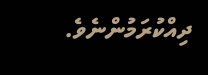ދިއްކުރަމުންނެވެ.